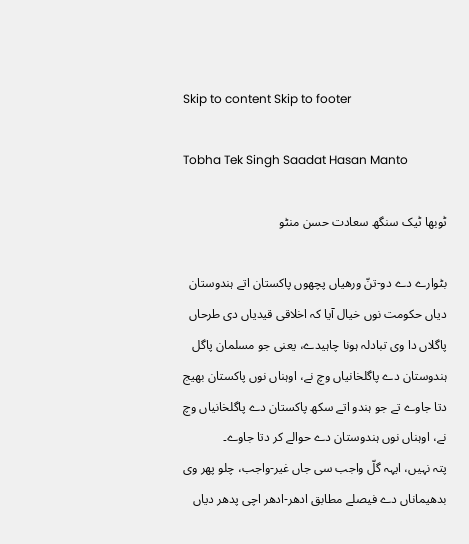Skip to content Skip to footer

Tobha Tek Singh Saadat Hasan Manto

ٹوبھا ٹیک سنگھ سعادت حسن منٹو

بٹوارے دے دو-تنّ ورھیاں پچھوں پاکستان اتے ہندوستان دیاں حکومت نوں خیال آیا کہ اخلاقی قیدیاں دی طرحاں پاگلاں دا وی تبادلہ ہونا چاہیدے، یعنی جو مسلمان پاگل ہندوستان دے پاگلخانیاں وچ نے، اوہناں نوں پاکستان بھیج دتا جاوے تے جو ہندو اتے سکھ پاکستان دے پاگلخانیاں وچ نے، اوہناں نوں ہندوستان دے حوالے کر دتا جاوے۔
پتہ نہیں، ایہہ گلّ واجب سی جاں غیر-واجب، چلو پھر وی بدھیماناں دے فیصلے مطابق ادھر-ادھر اچی پدھر دیاں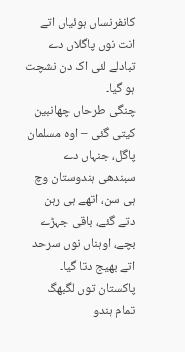کانفرنساں ہوئیاں اتے انت نوں پاگلاں دے تبادلے لئی اک دن نشچت ہو گیا۔
چنگی طرحاں چھانبین کیتی گئی – اوہ مسلمان پاگل، جنہاں دے سبندھی ہندوستان وچ ہی سن، اتھے ہی رہن دتے گئے، باقی جہڑے بچے، اوہناں نوں سرحد اتے بھیج دتا گیا۔
پاکستان توں لگبھگ تمام ہندو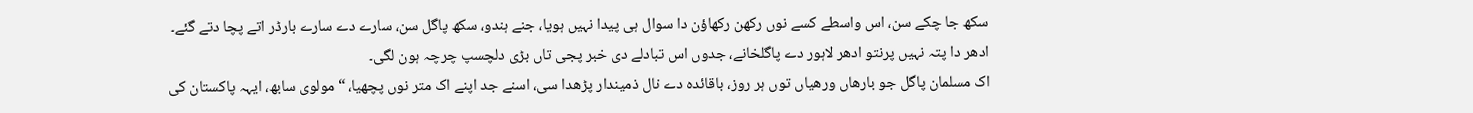سکھ جا چکے سن، اس واسطے کسے نوں رکھن رکھاؤن دا سوال ہی پیدا نہیں ہویا، جنے ہندو، سکھ پاگل سن، سارے دے سارے بارڈر اتے پچا دتے گئے۔
ادھر دا پتہ نہیں پرنتو ادھر لاہور دے پاگلخانے، جدوں اس تبادلے دی خبر پجی تاں بڑی دلچسپ چرچہ ہون لگی۔
اک مسلمان پاگل جو بارھاں ورھیاں توں ہر روز، باقائدہ دے نال ذمیندار پڑھدا سی، اسنے جد اپنے اک متر نوں پچھیا، “مولوی سابھ، ایہہ پاکستان کی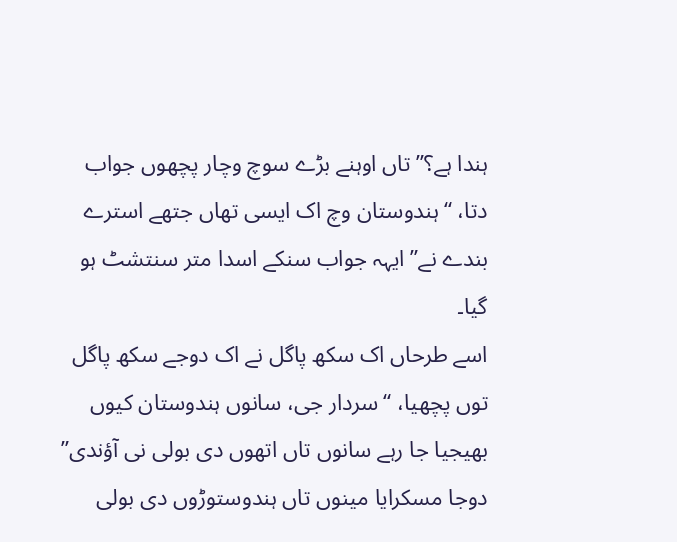ہندا ہے؟” تاں اوہنے بڑے سوچ وچار پچھوں جواب دتا، “ہندوستان وچ اک ایسی تھاں جتھے استرے بندے نے” ایہہ جواب سنکے اسدا متر سنتشٹ ہو گیا۔
اسے طرحاں اک سکھ پاگل نے اک دوجے سکھ پاگل توں پچھیا، “سردار جی، سانوں ہندوستان کیوں بھیجیا جا رہے سانوں تاں اتھوں دی بولی نی آؤندی” دوجا مسکرایا مینوں تاں ہندوستوڑوں دی بولی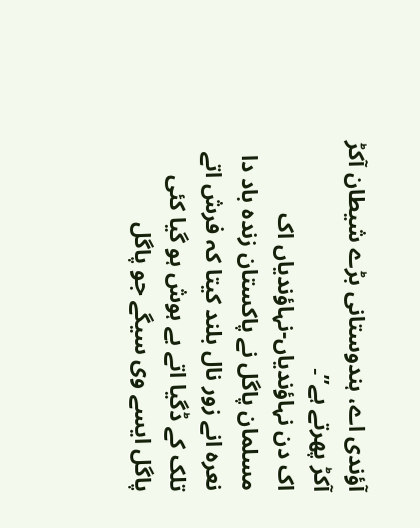آؤندی اے، ہندوستانی بڑے شیطان آکڑ آکڑ پھرتے ہے”۔
اک دن نہاؤندیاں-نہاؤندیاں اک مسلمان پاگل نے پاکستان زندہ باد دا نعرہ انے زور نال بلند کیتا کہ فرش اتے تلک کے ڈگیا اتے بے ہوش ہو گیا کئی پاگل ایسے وی سیگے جو پاگل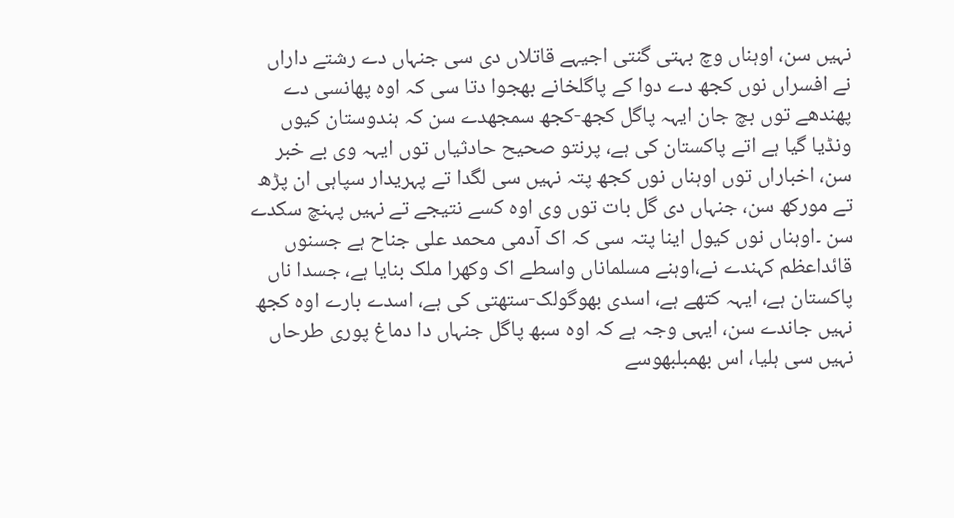نہیں سن، اوہناں وچ بہتی گنتی اجیہے قاتلاں دی سی جنہاں دے رشتے داراں نے افسراں نوں کجھ دے دوا کے پاگلخانے بھجوا دتا سی کہ اوہ پھانسی دے پھندھے توں بچ جان ایہہ پاگل کجھ-کجھ سمجھدے سن کہ ہندوستان کیوں ونڈیا گیا ہے اتے پاکستان کی ہے، پرنتو صحیح حادثیاں توں ایہہ وی بے خبر سن، اخباراں توں اوہناں نوں کجھ پتہ نہیں سی لگدا تے پہریدار سپاہی ان پڑھ تے مورکھ سن، جنہاں دی گل بات توں وی اوہ کسے نتیجے تے نہیں پہنچ سکدے سن ۔اوہناں نوں کیول اینا پتہ سی کہ اک آدمی محمد علی جناح ہے جسنوں قائداعظم کہندے نے،اوہنے مسلماناں واسطے اک وکھرا ملک بنایا ہے، جسدا ناں پاکستان ہے، ایہہ کتھے ہے، اسدی بھوگولک-ستھتی کی ہے، اسدے بارے اوہ کجھ نہیں جاندے سن، ایہی وجہ ہے کہ اوہ سبھ پاگل جنہاں دا دماغ پوری طرحاں نہیں سی ہلیا، اس بھمبلبھوسے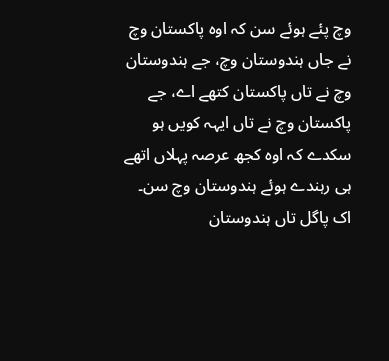وچ پئے ہوئے سن کہ اوہ پاکستان وچ نے جاں ہندوستان وچ، جے ہندوستان وچ نے تاں پاکستان کتھے اے، جے پاکستان وچ نے تاں ایہہ کویں ہو سکدے کہ اوہ کجھ عرصہ پہلاں اتھے ہی رہندے ہوئے ہندوستان وچ سن۔
اک پاگل تاں ہندوستان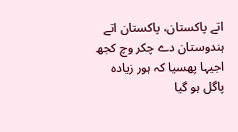اتے پاکستان، پاکستان اتے ہندوستان دے چکر وچ کجھ اجیہا پھسیا کہ ہور زیادہ پاگل ہو گیا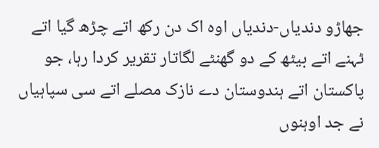جھاڑو دندیاں-دندیاں اوہ اک دن رکھ اتے چڑھ گیا اتے ٹہنے اتے بیٹھ کے دو گھنٹے لگاتار تقریر کردا رہا، جو پاکستان اتے ہندوستان دے نازک مصلے اتے سی سپاہیاں نے جد اوہنوں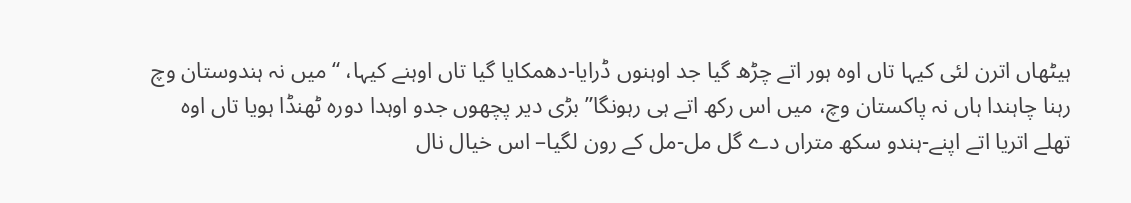ہیٹھاں اترن لئی کیہا تاں اوہ ہور اتے چڑھ گیا جد اوہنوں ڈرایا-دھمکایا گیا تاں اوہنے کیہا، “میں نہ ہندوستان وچ رہنا چاہندا ہاں نہ پاکستان وچ، میں اس رکھ اتے ہی رہونگا” بڑی دیر پچھوں جدو اوہدا دورہ ٹھنڈا ہویا تاں اوہ تھلے اتریا اتے اپنے-ہندو سکھ متراں دے گل مل-مل کے رون لگیا– اس خیال نال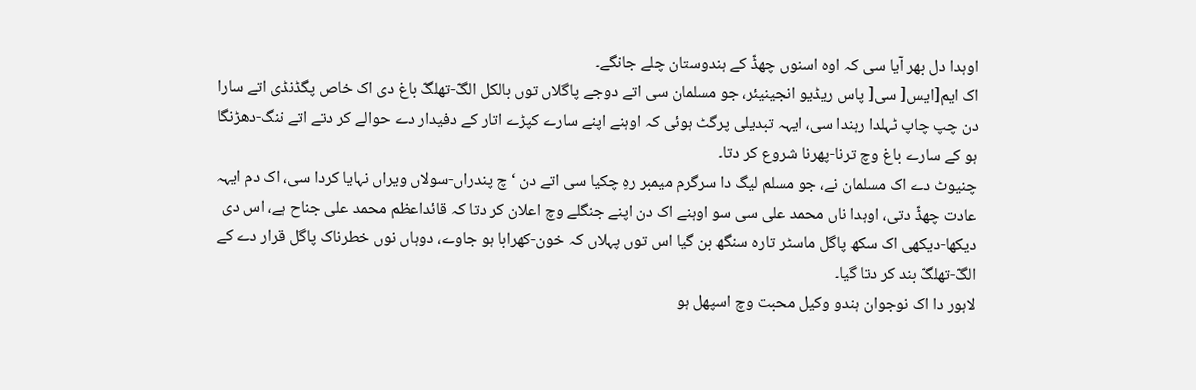اوہدا دل بھر آیا سی کہ اوہ اسنوں چھڈّ کے ہندوستان چلے جانگے۔
اک ایم[ایس[ سی[ پاس ریڈیو انجینیئر، جو مسلمان سی اتے دوجے پاگلاں توں بالکل الگّ-تھلگّ باغ دی اک خاص پگڈنڈی اتے سارا دن چپ چاپ ٹہلدا رہندا سی، ایہہ تبدیلی پرگٹ ہوئی کہ اوہنے اپنے سارے کپڑے اتار کے دفیدار دے حوالے کر دتے اتے ننگ-دھڑنگا ہو کے سارے باغ وچ ترنا-پھرنا شروع کر دتا۔
چنیوٹ دے اک مسلمان نے، جو مسلم لیگ دا سرگرم میمبر رہِ چکیا سی اتے دن ‘چ پندراں-سولاں ویراں نہایا کردا سی، اک دم ایہہ عادت چھڈّ دتی، اوہدا ناں محمد علی سی سو اوہنے اک دن اپنے جنگلے وچ اعلان کر دتا کہ قائداعظم محمد علی جناح ہے، اس دی دیکھا-دیکھی اک سکھ پاگل ماسٹر تارہ سنگھ بن گیا اس توں پہلاں کہ خون-کھرابا ہو جاوے، دوہاں نوں خطرناک پاگل قرار دے کے الگّ-تھلگّ بند کر دتا گیا۔
لاہور دا اک نوجوان ہندو وکیل محبت وچ اسپھل ہو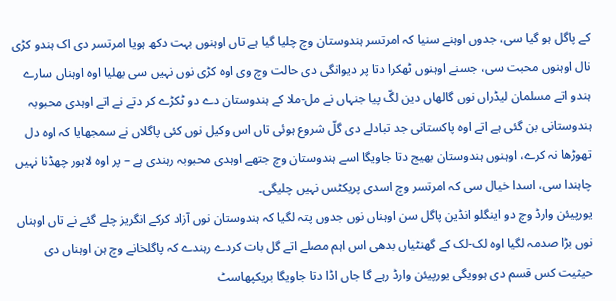کے پاگل ہو گیا سی، جدوں اوہنے سنیا کہ امرتسر ہندوستان وچ چلیا گیا ہے تاں اوہنوں بہت دکھ ہویا امرتسر دی اک ہندو کڑی نال اوہنوں محبت سی، جسنے اوہنوں ٹھکرا دتا پر دیوانگی دی حالت وچ وی اوہ کڑی نوں نہیں سی بھلیا اوہ اوہناں سارے ہندو اتے مسلمان لیڈراں نوں گالھاں دین لگّ پیا جنہاں نے مل-ملا کے ہندوستان دے دو ٹکڑے کر دتے نے اتے اوہدی محبوبہ ہندوستانی بن گئی ہے اتے اوہ پاکستانی جد تبادلے دی گلّ شروع ہوئی تاں اس وکیل نوں کئی پاگلاں نے سمجھایا کہ اوہ دل تھوڑھا نہ کرے، اوہنوں ہندوستان بھیج دتا جاویگا اسے ہندوستان وچ جتھے اوہدی محبوبہ رہندی ہے – پر اوہ لاہور چھڈنا نہیں چاہندا سی، اسدا خیال سی کہ امرتسر وچ اسدی پریکٹس نہیں چلیگی۔
یورپیئن وارڈ وچ دو اینگلو انڈین پاگل سن اوہناں نوں جدوں پتہ لگیا کہ ہندوستان نوں آزاد کرکے انگریز چلے گئے نے تاں اوہناں نوں بڑا صدمہ لگیا اوہ لک-لک کے گھنٹیاں بدھی اس اہم مصلے اتے گل بات کردے رہندے کہ پاگلخانے وچ ہن اوہناں دی حیثیت کس قسم دی ہوویگی یورپیئن وارڈ رہے گا جاں اڈا دتا جاویگا بریکپھاسٹ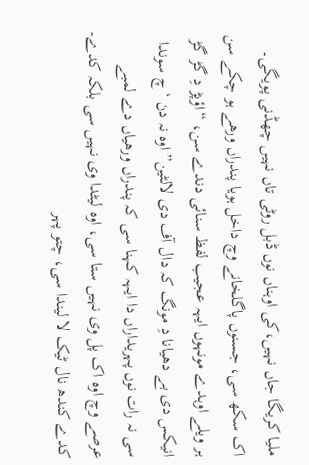ملیا کریگا جاں نہیں،کی اوہناں نوں ڈبل روٹی تاں نہیں چھڈنی پویگی۔
اک سکھ سی، جسنوں پاگلخانے وچ داخل ہویا پندراں ورھے ہو چکے سن ہر ویلے اوہدے مونہوں ایہہ عجیب لفظ سنائی دندے سن، “اؤپڑ دِ گڑ گڑ انیکس دی بے دھیانا دِ مونگ کہ دال آف دی لالٹین” اوہ نہ دن ‘چ سوندا سی نہ رات نوں پہریداراں دا ایہہ کہنا سی کہ پندراں ورھیاں دے لمبے عرصے وچ اوہ اک پل وی نہیں ستا سی، اوہ لیٹدا وی نہیں سی بلکہ کدے-کدے کندھ نال ٹیک لا لیندا سی، چتو پہر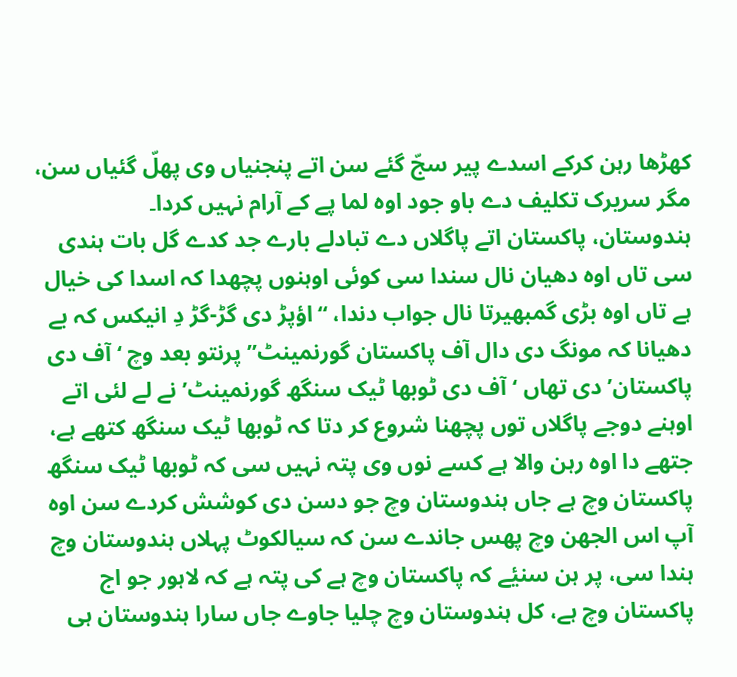کھڑھا رہن کرکے اسدے پیر سجّ گئے سن اتے پنجنیاں وی پھلّ گئیاں سن، مگر سریرک تکلیف دے باو جود اوہ لما پے کے آرام نہیں کردا۔
ہندوستان، پاکستان اتے پاگلاں دے تبادلے بارے جد کدے گل بات ہندی سی تاں اوہ دھیان نال سندا سی کوئی اوہنوں پچھدا کہ اسدا کی خیال ہے تاں اوہ بڑی گمبھیرتا نال جواب دندا، “اؤپڑ دی گڑ-گڑ دِ انیکس کہ بے دھیانا کہ مونگ دی دال آف پاکستان گورنمینٹ” پرنتو بعد وچ ‘آف دی پاکستان’ دی تھاں ‘آف دی ٹوبھا ٹیک سنگھ گورنمینٹ’ نے لے لئی اتے اوہنے دوجے پاگلاں توں پچھنا شروع کر دتا کہ ٹوبھا ٹیک سنگھ کتھے ہے، جتھے دا اوہ رہن والا ہے کسے نوں وی پتہ نہیں سی کہ ٹوبھا ٹیک سنگھ پاکستان وچ ہے جاں ہندوستان وچ جو دسن دی کوشش کردے سن اوہ آپ اس الجھن وچ پھس جاندے سن کہ سیالکوٹ پہلاں ہندوستان وچ ہندا سی، پر ہن سنیٔے کہ پاکستان وچ ہے کی پتہ ہے کہ لاہور جو اج پاکستان وچ ہے، کل ہندوستان وچ چلیا جاوے جاں سارا ہندوستان ہی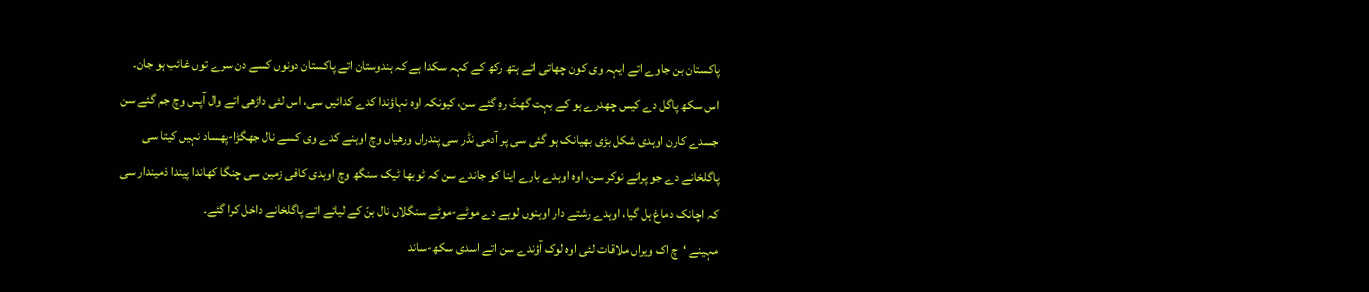پاکستان بن جاوے اتے ایہہ وی کون چھاتی اتے ہتھ رکھ کے کہہ سکدا ہے کہ ہندوستان اتے پاکستان دونوں کسے دن سرے توں غائب ہو جان۔
اس سکھ پاگل دے کیس چھدرے ہو کے بہت گھٹّ رہِ گئے سن، کیونکہ اوہ نہاؤندا کدے کدائیں سی، اس لئی داڑھی اتے وال آپس وچ جم گئے سن جسدے کارن اوہدی شکل بڑی بھیانک ہو گئی سی پر آدمی نڈر سی پندراں ورھیاں وچ اوہنے کدے وی کسے نال جھگڑا-پھساد نہیں کیتا سی پاگلخانے دے جو پرانے نوکر سن، اوہ اوہدے بارے اینا کو جاندے سن کہ ٹوبھا ٹیک سنگھ وچ اوہدی کافی زمین سی چنگا کھاندا پیندا ذمیندار سی کہ اچانک دماغ ہل گیا، اوہدے رشتے دار اوہنوں لوہے دے موٹے-موٹے سنگلاں نال بنّ کے لیائے اتے پاگلخانے داخل کرا گئے۔
مہینے ‘چ اک ویراں ملاقات لئی اوہ لوک آؤندے سن اتے اسدی سکھ-ساند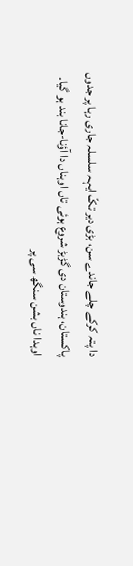دا پتہ کرکے چلے جاندے سن، بڑی دیر تکّ ایہہ سلسلہ جاری رہا پر جدوں پاکستان، ہندوستان دی گڑبڑ شروع ہوئی تاں اوہناں دا آؤنا-جانا بند ہو گیا۔
اوہدا ناں بشن سنگھ سی پر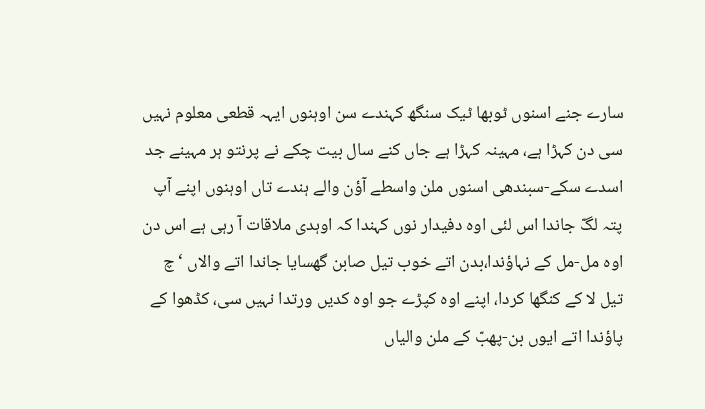سارے جنے اسنوں ٹوبھا ٹیک سنگھ کہندے سن اوہنوں ایہہ قطعی معلوم نہیں سی دن کہڑا ہے، مہینہ کہڑا ہے جاں کنے سال بیت چکے نے پرنتو ہر مہینے جد اسدے سکے-سبندھی اسنوں ملن واسطے آؤن والے ہندے تاں اوہنوں اپنے آپ پتہ لگّ جاندا اس لئی اوہ دفیدار نوں کہندا کہ اوہدی ملاقات آ رہی ہے اس دن اوہ مل-مل کے نہاؤندا،بدن اتے خوب تیل صابن گھسایا جاندا اتے والاں ‘چ تیل لا کے کنگھا کردا، اپنے اوہ کپڑے جو اوہ کدیں ورتدا نہیں سی، کڈھوا کے پاؤندا اتے ایوں بن-پھبّ کے ملن والیاں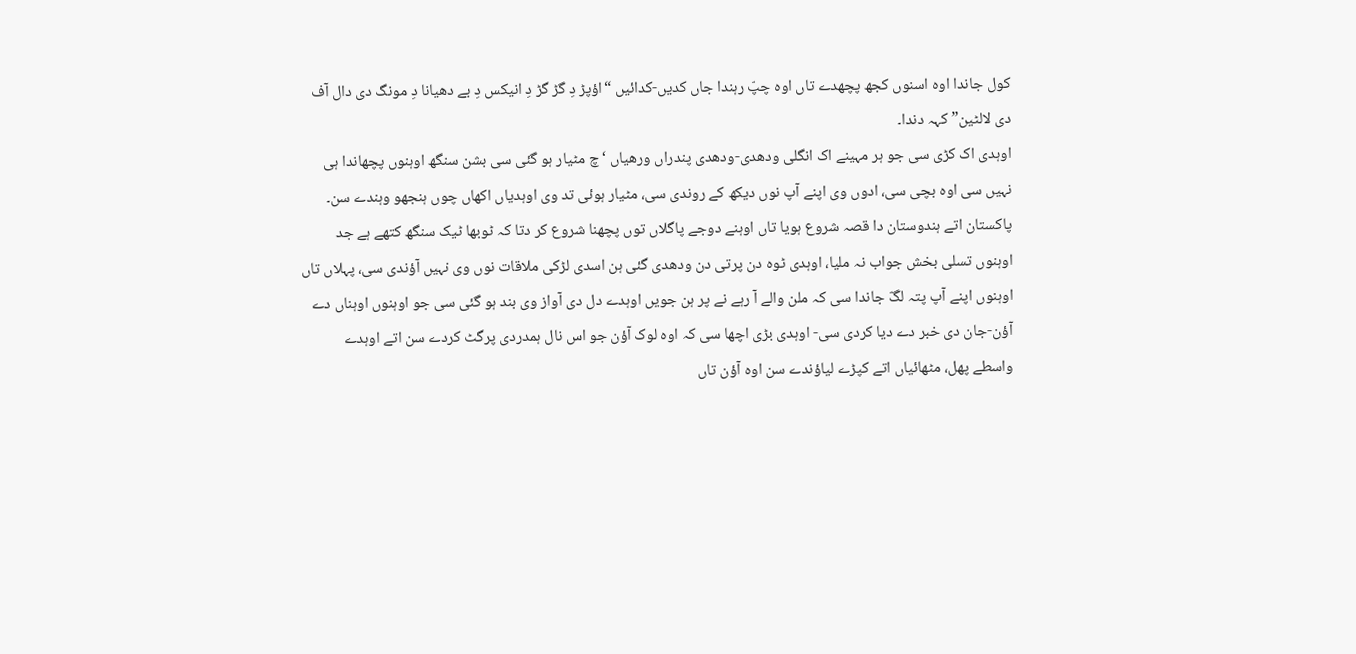کول جاندا اوہ اسنوں کجھ پچھدے تاں اوہ چپّ رہندا جاں کدیں-کدائیں “اؤپڑ دِ گڑ گڑ دِ انیکس دِ بے دھیانا دِ مونگ دی دال آف دی لالٹین” کہہ دندا۔
اوہدی اک کڑی سی جو ہر مہینے اک انگلی ودھدی-ودھدی پندراں ورھیاں ‘چ مٹیار ہو گئی سی بشن سنگھ اوہنوں پچھاندا ہی نہیں سی اوہ بچی سی، ادوں وی اپنے آپ نوں دیکھ کے روندی سی، مٹیار ہوئی تد وی اوہدیاں اکھاں چوں ہنجھو وہندے سن۔
پاکستان اتے ہندوستان دا قصہ شروع ہویا تاں اوہنے دوجے پاگلاں توں پچھنا شروع کر دتا کہ ٹوبھا ٹیک سنگھ کتھے ہے جد اوہنوں تسلی بخش جواب نہ ملیا، اوہدی ٹوہ دن پرتی دن ودھدی گئی ہن اسدی لڑکی ملاقات نوں وی نہیں آؤندی سی، پہلاں تاں اوہنوں اپنے آپ پتہ لگّ جاندا سی کہ ملن والے آ رہے نے پر ہن جویں اوہدے دل دی آواز وی بند ہو گئی سی جو اوہنوں اوہناں دے آؤن-جان دی خبر دے دیا کردی سی- اوہدی بڑی اچھا سی کہ اوہ لوک آؤن جو اس نال ہمدردی پرگٹ کردے سن اتے اوہدے واسطے پھل، مٹھائیاں اتے کپڑے لیاؤندے سن اوہ آؤن تاں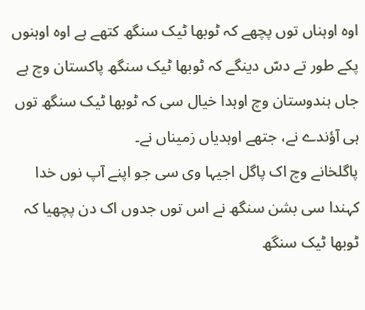اوہ اوہناں توں پچھے کہ ٹوبھا ٹیک سنگھ کتھے ہے اوہ اوہنوں پکے طور تے دسّ دینگے کہ ٹوبھا ٹیک سنگھ پاکستان وچ ہے جاں ہندوستان وچ اوہدا خیال سی کہ ٹوبھا ٹیک سنگھ توں ہی آؤندے نے، جتھے اوہدیاں زمیناں نے۔
پاگلخانے وچ اک پاگل اجیہا وی سی جو اپنے آپ نوں خدا کہندا سی بشن سنگھ نے اس توں جدوں اک دن پچھیا کہ ٹوبھا ٹیک سنگھ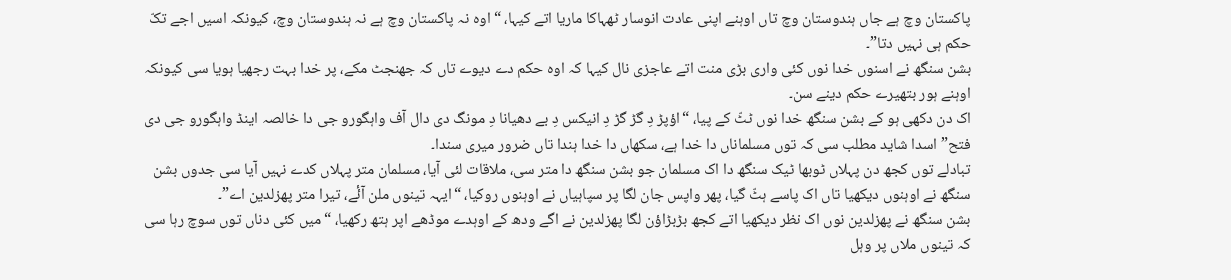پاکستان وچ ہے جاں ہندوستان وچ تاں اوہنے اپنی عادت انوسار ٹھہاکا ماریا اتے کیہا، “اوہ نہ پاکستان وچ ہے نہ ہندوستان وچ، کیونکہ اسیں اجے تکّ حکم ہی نہیں دتا”۔
بشن سنگھ نے اسنوں خدا نوں کئی واری بڑی منت اتے عاجزی نال کیہا کہ اوہ حکم دے دیوے تاں کہ جھنجٹ مکے، پر خدا بہت رجھیا ہویا سی کیونکہ اوہنے ہور بتھیرے حکم دینے سن۔
اک دن دکھی ہو کے بشن سنگھ خدا نوں ٹٹّ کے پیا، “اؤپڑ دِ گڑ گڑ دِ انیکس دِ بے دھیانا دِ مونگ دی دال آف واہگورو جی دا خالصہ اینڈ واہگورو جی دی فتح” اسدا شاید مطلب سی کہ توں مسلماناں دا خدا ہے، سکھاں دا خدا ہندا تاں ضرور میری سندا۔
تبادلے توں کجھ دن پہلاں ٹوبھا ٹیک سنگھ دا اک مسلمان جو بشن سنگھ دا متر سی، ملاقات لئی آیا، مسلمان متر پہلاں کدے نہیں آیا سی جدوں بشن سنگھ نے اوہنوں دیکھیا تاں اک پاسے ہٹّ گیا، پھر واپس جان لگا پر سپاہیاں نے اوہنوں روکیا، “ایہہ تینوں ملن آئٔے، تیرا متر پھزلدین اے”۔
بشن سنگھ نے پھزلدین نوں اک نظر دیکھیا اتے کجھ بڑبڑاؤن لگا پھزلدین نے اگے ودھ کے اوہدے موڈھے اپر ہتھ رکھیا، “میں کئی دناں توں سوچ رہا سی کہ تینوں ملاں پر وہل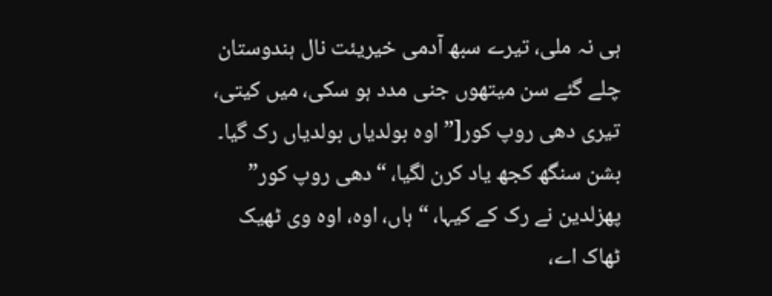ہی نہ ملی، تیرے سبھ آدمی خیریئت نال ہندوستان چلے گئے سن میتھوں جنی مدد ہو سکی، میں کیتی، تیری دھی روپ کور[” اوہ بولدیاں بولدیاں رک گیا۔
بشن سنگھ کجھ یاد کرن لگیا، “دھی روپ کور”
پھزلدین نے رک کے کیہا، “ہاں، اوہ، اوہ وی ٹھیک ٹھاک اے،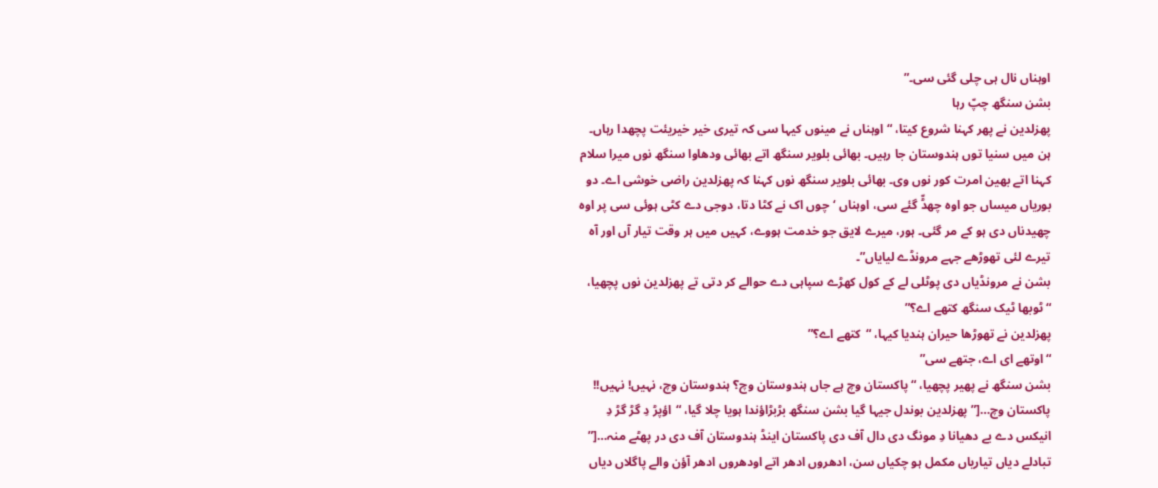اوہناں نال ہی چلی گئی سی۔”
بشن سنگھ چپّ رہا
پھزلدین نے پھر کہنا شروع کیتا، “اوہناں نے مینوں کیہا سی کہ تیری خیر خیریئت پچھدا رہاں۔ ہن میں سنیا توں ہندوستان جا رہیں۔ بھائی بلویر سنگھ اتے بھائی ودھاوا سنگھ نوں میرا سلام کہنا اتے بھین امرت کور نوں وی۔ بھائی بلویر سنگھ نوں کہنا کہ پھزلدین راضی خوشی اے۔ دو بوریاں میساں جو اوہ چھڈّ گئے سی، اوہناں ‘چوں اک نے کٹا دتا، دوجی دے کٹی ہوئی سی پر اوہ چھیدناں دی ہو کے مر گئی۔ ہور، میرے لایق جو خدمت ہووے، کہیں میں ہر وقت تیار آں اور آہ تیرے لئی تھوڑھے جہے مرونڈے لیایاں”۔
بشن نے مرونڈیاں دی پوٹلی لے کے کول کھڑے سپاہی دے حوالے کر دتی تے پھزلدین نوں پچھیا، “ٹوبھا ٹیک سنگھ کتھے اے؟”
پھزلدین نے تھوڑھا حیران ہندیا کیہا، “کتھے اے؟”
“اوتھے ای اے، جتھے سی”
بشن سنگھ نے پھیر پچھیا، “پاکستان وچ ہے جاں ہندوستان وچ؟ ہندوستان وچ، نہیں! نہیں!! پاکستان وچ…[” پھزلدین بوندل جیہا گیا بشن سنگھ بڑبڑاؤندا ہویا چلا گیا، “اؤپڑ دِ گڑ گڑ دِ انیکس دے بے دھیانا دِ مونگ دی دال آف دی پاکستان اینڈ ہندوستان آف دی در پھٹے منہ…[”
تبادلے دیاں تیاریاں مکمل ہو چکیاں سن، ادھروں ادھر اتے اودھروں ادھر آؤن والے پاگلاں دیاں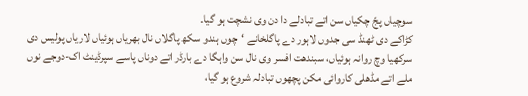سوچیاں پجّ چکیاں سن اتے تبادلے دا دن وی نشچت ہو گیا۔
کڑاکے دی ٹھنڈ سی جدوں لاہور دے پاگلخانے ‘چوں ہندو سکھ پاگلاں نال بھریاں ہوئیاں لاریاں پولیس دی سرکھیا وچ روانہ ہوئیاں، سبندھت افسر وی نال سن واہگا دے بارڈر اتے دوناں پاسے سپرڈینٹ اک-دوجے نوں ملے اتے مڈھلی کاروائی مکن پچھوں تبادلہ شروع ہو گیا،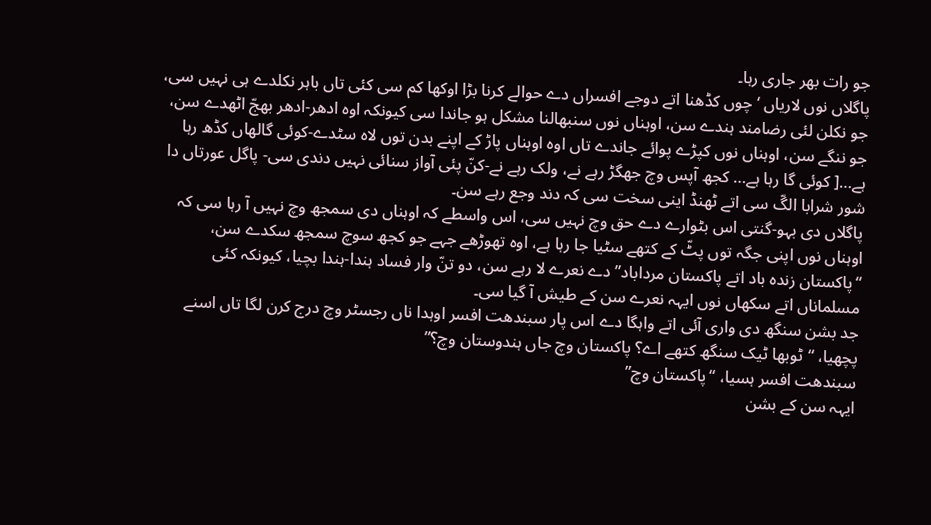جو رات بھر جاری رہا۔
پاگلاں نوں لاریاں ‘چوں کڈھنا اتے دوجے افسراں دے حوالے کرنا بڑا اوکھا کم سی کئی تاں باہر نکلدے ہی نہیں سی، جو نکلن لئی رضامند ہندے سن، اوہناں نوں سنبھالنا مشکل ہو جاندا سی کیونکہ اوہ ادھر-ادھر بھجّ اٹھدے سن، جو ننگے سن، اوہناں نوں کپڑے پوائے جاندے تاں اوہ اوہناں پاڑ کے اپنے بدن توں لاہ سٹدے-کوئی گالھاں کڈھ رہا ہے…[ کوئی گا رہا ہے… کجھ آپس وچ جھگڑ رہے نے، ولک رہے نے-کنّ پئی آواز سنائی نہیں دندی سی- پاگل عورتاں دا شور شرابا الگّ سی اتے ٹھنڈ اینی سخت سی کہ دند وجع رہے سن۔
پاگلاں دی بہو-گنتی اس بٹوارے دے حق وچ نہیں سی، اس واسطے کہ اوہناں دی سمجھ وچ نہیں آ رہا سی کہ اوہناں نوں اپنی جگہ توں پٹّ کے کتھے سٹیا جا رہا ہے، اوہ تھوڑھے جہے جو کجھ سوچ سمجھ سکدے سن، “پاکستان زندہ باد اتے پاکستان مرداباد” دے نعرے لا رہے سن، دو تنّ وار فساد ہندا-ہندا بچیا، کیونکہ کئی مسلماناں اتے سکھاں نوں ایہہ نعرے سن کے طیش آ گیا سی۔
جد بشن سنگھ دی واری آئی اتے واہگا دے اس پار سبندھت افسر اوہدا ناں رجسٹر وچ درج کرن لگا تاں اسنے پچھیا، “ٹوبھا ٹیک سنگھ کتھے اے؟ پاکستان وچ جاں ہندوستان وچ؟”
سبندھت افسر ہسیا، “پاکستان وچ”
ایہہ سن کے بشن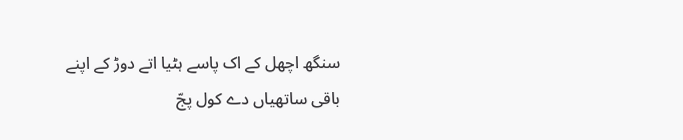سنگھ اچھل کے اک پاسے ہٹیا اتے دوڑ کے اپنے باقی ساتھیاں دے کول پجّ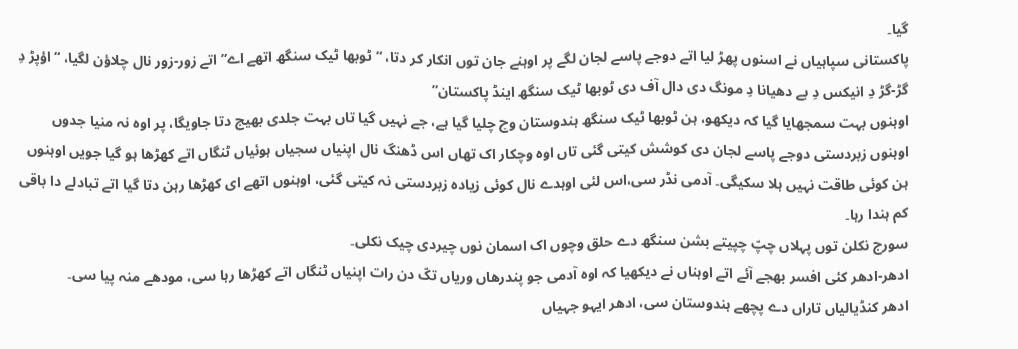گیا۔
پاکستانی سپاہیاں نے اسنوں پھڑ لیا اتے دوجے پاسے لجان لگے پر اوہنے جان توں انکار کر دتا، “ٹوبھا ٹیک سنگھ اتھے اے” اتے زور-زور نال چلاؤن لگیا، “اؤپڑ دِ گڑ-گڑ دِ انیکس دِ بے دھیانا دِ مونگ دی دال آف دی ٹوبھا ٹیک سنگھ اینڈ پاکستان”
اوہنوں بہت سمجھایا گیا کہ دیکھو، ہن ٹوبھا ٹیک سنگھ ہندوستان وچ چلیا گیا ہے، جے نہیں گیا تاں بہت جلدی بھیج دتا جاویگا، پر اوہ نہ منیا جدوں اوہنوں زبردستی دوجے پاسے لجان دی کوشش کیتی گئی تاں اوہ وچکار اک تھاں اس ڈھنگ نال اپنیاں سجیاں ہوئیاں ٹنگاں اتے کھڑھا ہو گیا جویں اوہنوں ہن کوئی طاقت نہیں ہلا سکیگی۔ آدمی نڈر سی،اس لئی اوہدے نال کوئی زیادہ زبردستی نہ کیتی گئی، اوہنوں اتھے ای کھڑھا رہن دتا گیا اتے تبادلے دا باقی کم ہندا رہا۔
سورج نکلن توں پہلاں چپّ چپیتے بشن سنگھ دے حلق وچوں اک اسمان نوں چیردی چیک نکلی۔
ادھر-ادھر کئی افسر بھجے آئے اتے اوہناں نے دیکھیا کہ اوہ آدمی جو پندرھاں وریاں تکّ دن رات اپنیاں ٹنگاں اتے کھڑھا رہا سی، مودھے منہ پیا سی۔
ادھر کنڈیالیاں تاراں دے پچھے ہندوستان سی، ادھر ایہو جہیاں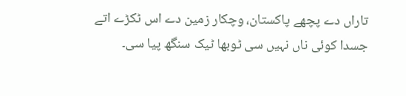تاراں دے پچھے پاکستان، وچکار زمین دے اس ٹکڑے اتے جسدا کوئی ناں نہیں سی ٹوبھا ٹیک سنگھ پیا سی۔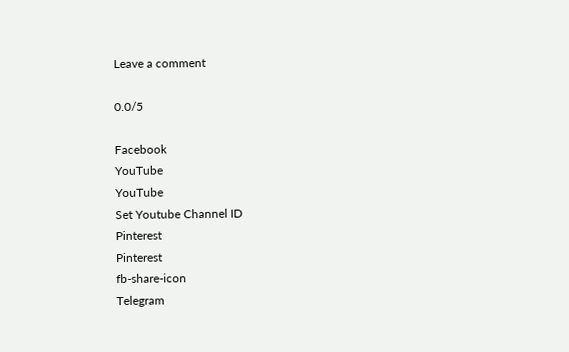Leave a comment

0.0/5

Facebook
YouTube
YouTube
Set Youtube Channel ID
Pinterest
Pinterest
fb-share-icon
Telegram